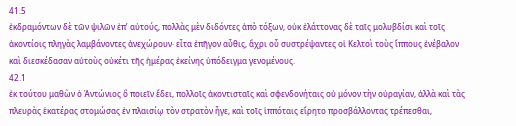41.5
ἐκδραμόντων δὲ τῶν ψιλῶν ἐπʼ αὐτούς, πολλὰς μὲν διδόντες ἀπὸ τόξων, οὐκ ἐλάττονας δὲ ταῖς μολυβδίσι καὶ τοῖς ἀκοντίοις πληγὰς λαμβάνοντες ἀνεχώρουν· εἶτα ἐπῆγον αὖθις, ἄχρι οὗ συστρέψαντες οἱ Κελτοὶ τοὺς ἵππους ἐνέβαλον καὶ διεσκέδασαν αὐτοὺς οὐκέτι τῆς ἡμέρας ἐκείνης ὑπόδειγμα γενομένους.
42.1
ἐκ τούτου μαθὼν ὁ Ἀντώνιος ὃ ποιεῖν ἔδει, πολλοῖς ἀκοντισταῖς καὶ σφενδονήταις οὐ μόνον τὴν οὐραγίαν, ἀλλὰ καὶ τὰς πλευρὰς ἑκατέρας στομώσας ἐν πλαισίῳ τὸν στρατὸν ἦγε, καὶ τοῖς ἱππόταις εἴρητο προσβάλλοντας τρέπεσθαι,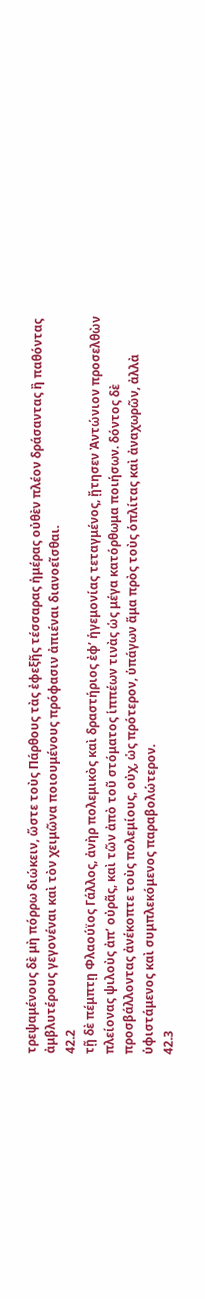τρεψαμένους δὲ μὴ πόρρω διώκειν, ὥστε τοὺς Πάρθους τὰς ἐφεξῆς τέσσαρας ἡμέρας οὐθὲν πλέον δράσαντας ἢ παθόντας ἀμβλυτέρους γεγονέναι καὶ τὸν χειμῶνα ποιουμένους πρόφασιν ἀπιέναι διανοεῖσθαι.
42.2
τῇ δὲ πέμπτῃ Φλαούϊος Γάλλος, ἀνὴρ πολεμικὸς καὶ δραστήριος ἐφʼ ἡγεμονίας τεταγμένος, ᾔτησεν Ἀντώνιον προσελθὼν πλείονας ψιλοὺς ἀπʼ οὐρᾶς, καὶ τῶν ἀπὸ τοῦ στόματος ἱππέων τινὰς ὡς μέγα κατόρθωμα ποιήσων. δόντος δὲ προσβάλλοντας ἀνέκοπτε τοὺς πολεμίους, οὐχ, ὡς πρότερον, ὑπάγων ἅμα πρὸς τοὺς ὁπλίτας καὶ ἀναχωρῶν, ἀλλὰ ὑφιστάμενος καὶ συμπλεκόμενος παραβολώτερον.
42.3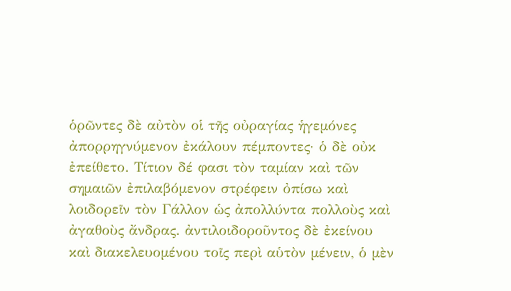ὁρῶντες δὲ αὐτὸν οἱ τῆς οὐραγίας ἡγεμόνες ἀπορρηγνύμενον ἐκάλουν πέμποντες· ὁ δὲ οὐκ ἐπείθετο. Τίτιον δέ φασι τὸν ταμίαν καὶ τῶν σημαιῶν ἐπιλαβόμενον στρέφειν ὀπίσω καὶ λοιδορεῖν τὸν Γάλλον ὡς ἀπολλύντα πολλοὺς καὶ ἀγαθοὺς ἄνδρας. ἀντιλοιδοροῦντος δὲ ἐκείνου καὶ διακελευομένου τοῖς περὶ αὑτὸν μένειν, ὁ μὲν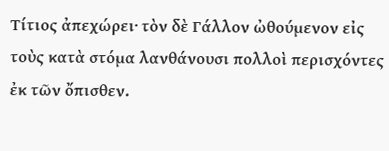Τίτιος ἀπεχώρει· τὸν δὲ Γάλλον ὠθούμενον εἰς τοὺς κατὰ στόμα λανθάνουσι πολλοὶ περισχόντες ἐκ τῶν ὄπισθεν.